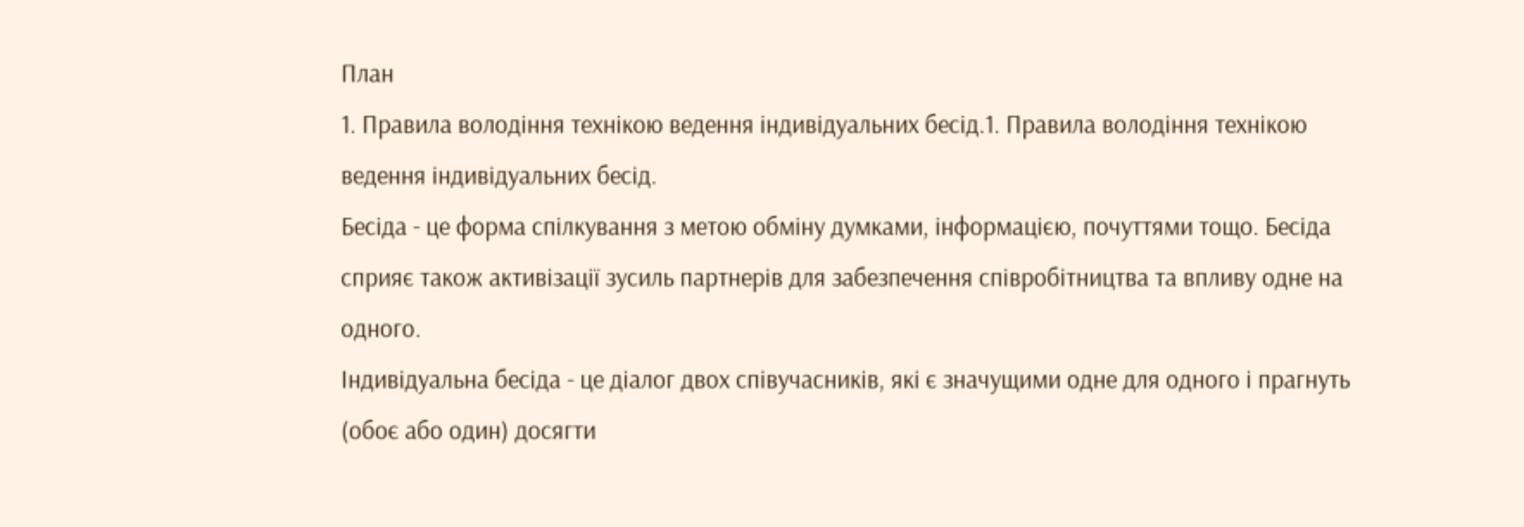План
1. Правила володіння технікою ведення індивідуальних бесід.1. Правила володіння технікою
ведення індивідуальних бесід.
Бесіда - це форма спілкування з метою обміну думками, інформацією, почуттями тощо. Бесіда сприяє також активізації зусиль партнерів для забезпечення співробітництва та впливу одне на одного.
Індивідуальна бесіда - це діалог двох співучасників, які є значущими одне для одного і прагнуть (обоє або один) досягти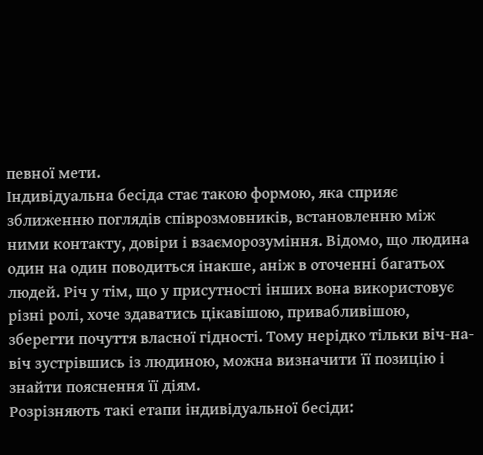певної мети.
Індивідуальна бесіда стає такою формою, яка сприяє зближенню поглядів співрозмовників, встановленню між ними контакту, довіри і взаєморозуміння. Відомо, що людина один на один поводиться інакше, аніж в оточенні багатьох людей. Річ у тім, що у присутності інших вона використовує різні ролі, хоче здаватись цікавішою, привабливішою, зберегти почуття власної гідності. Тому нерідко тільки віч-на-віч зустрівшись із людиною, можна визначити її позицію і знайти пояснення її діям.
Розрізняють такі етапи індивідуальної бесіди: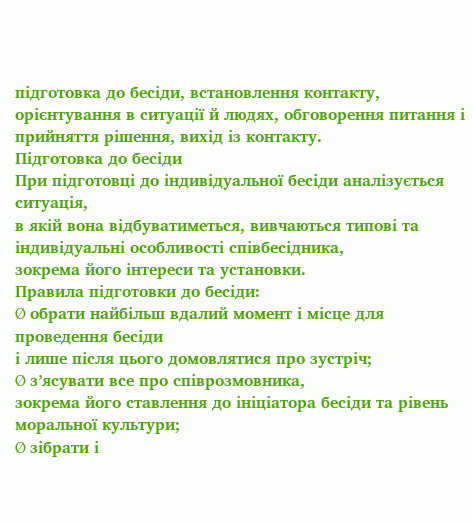підготовка до бесіди, встановлення контакту, орієнтування в ситуації й людях, обговорення питання і прийняття рішення, вихід із контакту.
Підготовка до бесіди
При підготовці до індивідуальної бесіди аналізується ситуація,
в якій вона відбуватиметься, вивчаються типові та індивідуальні особливості співбесідника,
зокрема його інтереси та установки.
Правила підготовки до бесіди:
Ø обрати найбільш вдалий момент і місце для проведення бесіди
і лише після цього домовлятися про зустріч;
Ø з’ясувати все про співрозмовника,
зокрема його ставлення до ініціатора бесіди та рівень моральної культури;
Ø зібрати і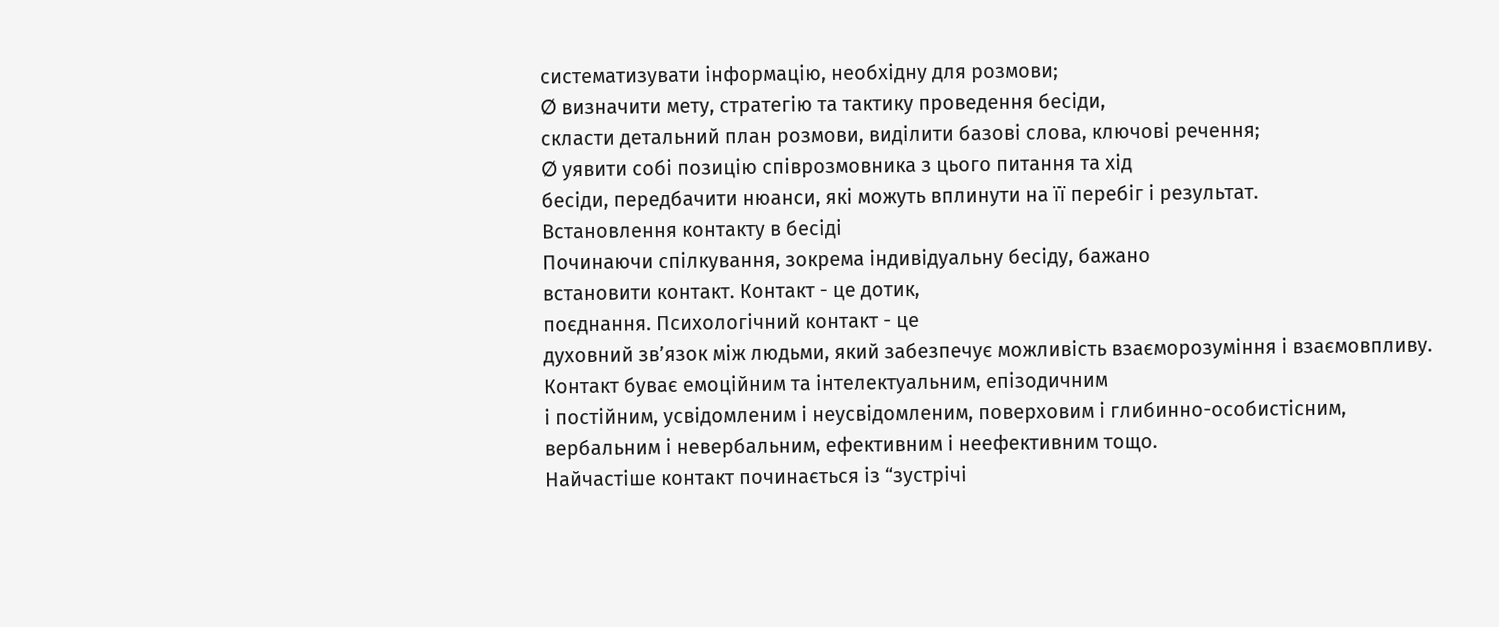систематизувати інформацію, необхідну для розмови;
Ø визначити мету, стратегію та тактику проведення бесіди,
скласти детальний план розмови, виділити базові слова, ключові речення;
Ø уявити собі позицію співрозмовника з цього питання та хід
бесіди, передбачити нюанси, які можуть вплинути на її перебіг і результат.
Встановлення контакту в бесіді
Починаючи спілкування, зокрема індивідуальну бесіду, бажано
встановити контакт. Контакт - це дотик,
поєднання. Психологічний контакт - це
духовний зв’язок між людьми, який забезпечує можливість взаєморозуміння і взаємовпливу.
Контакт буває емоційним та інтелектуальним, епізодичним
і постійним, усвідомленим і неусвідомленим, поверховим і глибинно-особистісним,
вербальним і невербальним, ефективним і неефективним тощо.
Найчастіше контакт починається із “зустрічі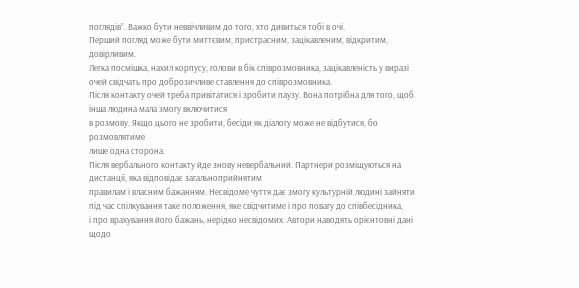поглядів”. Важко бути неввічливим до того, хто дивиться тобі в очі.
Перший погляд може бути миттєвим, пристрасним, зацікавленим, відкритим, довірливим.
Легка посмішка, нахил корпусу, голови в бік співрозмовника, зацікавленість у виразі
очей свідчать про доброзичливе ставлення до співрозмовника.
Після контакту очей треба привітатися і зробити паузу. Вона потрібна для того, щоб інша людина мала змогу включитися
в розмову. Якщо цього не зробити, бесіди як діалогу може не відбутися, бо розмовлятиме
лише одна сторона.
Після вербального контакту йде знову невербальний. Партнери розміщуються на дистанції, яка відповідає загальноприйнятим
правилам і власним бажанням. Несвідоме чуття дає змогу культурній людині зайняти
під час спілкування таке положення, яке свідчитиме і про повагу до співбесідника,
і про врахування його бажань, нерідко несвідомих. Автори наводять орієнтовні дані
щодо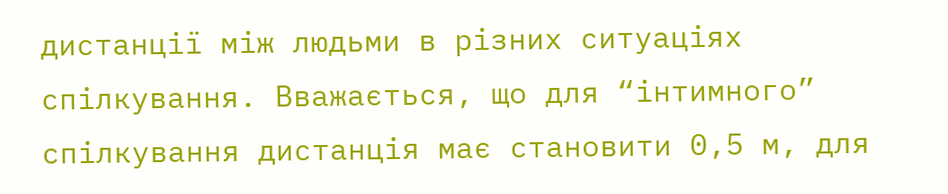дистанції між людьми в різних ситуаціях спілкування. Вважається, що для “інтимного”
спілкування дистанція має становити 0,5 м, для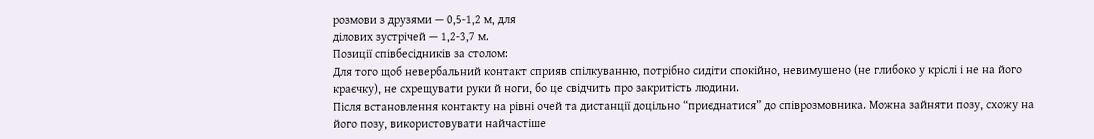розмови з друзями — 0,5-1,2 м, для
ділових зустрічей — 1,2-3,7 м.
Позиції співбесідників за столом:
Для того щоб невербальний контакт сприяв спілкуванню, потрібно сидіти спокійно, невимушено (не глибоко у кріслі і не на його краєчку), не схрещувати руки й ноги, бо це свідчить про закритість людини.
Після встановлення контакту на рівні очей та дистанції доцільно “приєднатися” до співрозмовника. Можна зайняти позу, схожу на його позу, використовувати найчастіше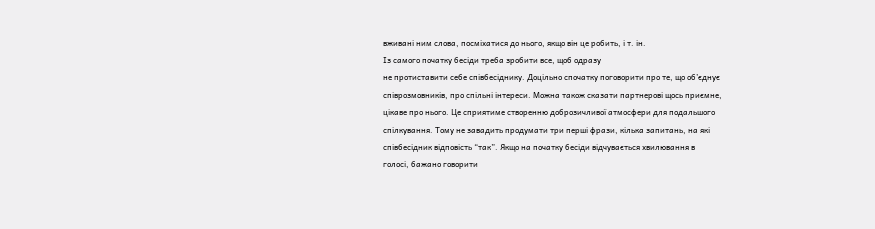вживані ним слова, посміхатися до нього, якщо він це робить, і т. ін.
Із самого початку бесіди треба зробити все, щоб одразу
не протиставити себе співбесіднику. Доцільно спочатку поговорити про те, що об’єднує
співрозмовників, про спільні інтереси. Можна також сказати партнерові щось приємне,
цікаве про нього. Це сприятиме створенню доброзичливої атмосфери для подальшого
спілкування. Тому не завадить продумати три перші фрази, кілька запитань, на які
співбесідник відповість “так”. Якщо на початку бесіди відчувається хвилювання в
голосі, бажано говорити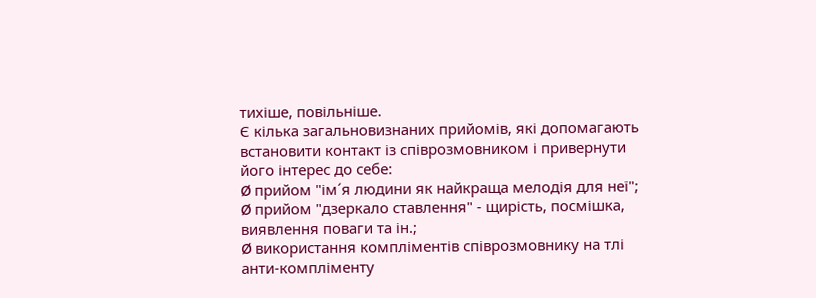тихіше, повільніше.
Є кілька загальновизнаних прийомів, які допомагають встановити контакт із співрозмовником і привернути його інтерес до себе:
Ø прийом "ім´я людини як найкраща мелодія для неї";
Ø прийом "дзеркало ставлення" - щирість, посмішка,
виявлення поваги та ін.;
Ø використання компліментів співрозмовнику на тлі анти-компліменту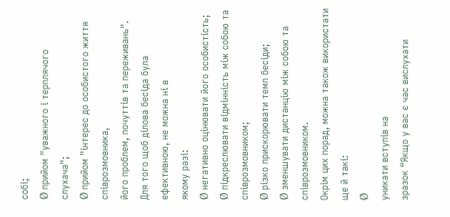собі;
Ø прийом "уважного і терплячого слухача";
Ø прийом "інтерес до особистого життя співрозмовника,
його проблем, почуттів та переживань".
Для того щоб ділова бесіда була ефективною, не можна ні в
якому разі:
Ø негативно оцінювати його особистість;
Ø підкреслювати відмінність між собою та співрозмовником;
Ø різко прискорювати темп бесіди;
Ø зменшувати дистанцію між собою та співрозмовником.
Окрім цих порад, можна також використати ще й такі:
Ø
уникати вступів на
зразок “Якщо у вас є час вислухати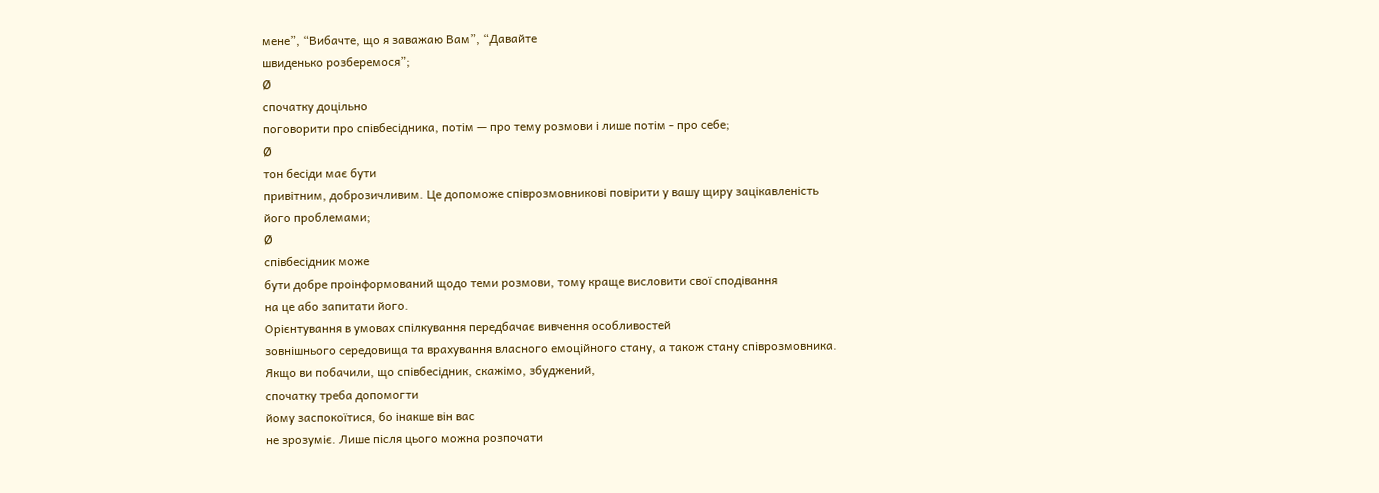мене”, “Вибачте, що я заважаю Вам”, “Давайте
швиденько розберемося”;
Ø
спочатку доцільно
поговорити про співбесідника, потім — про тему розмови і лише потім - про себе;
Ø
тон бесіди має бути
привітним, доброзичливим. Це допоможе співрозмовникові повірити у вашу щиру зацікавленість
його проблемами;
Ø
співбесідник може
бути добре проінформований щодо теми розмови, тому краще висловити свої сподівання
на це або запитати його.
Орієнтування в умовах спілкування передбачає вивчення особливостей
зовнішнього середовища та врахування власного емоційного стану, а також стану співрозмовника.
Якщо ви побачили, що співбесідник, скажімо, збуджений,
спочатку треба допомогти
йому заспокоїтися, бо інакше він вас
не зрозуміє. Лише після цього можна розпочати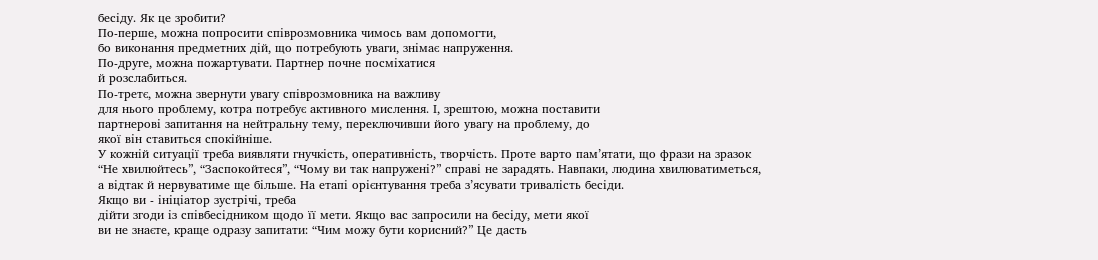бесіду. Як це зробити?
По-перше, можна попросити співрозмовника чимось вам допомогти,
бо виконання предметних дій, що потребують уваги, знімає напруження.
По-друге, можна пожартувати. Партнер почне посміхатися
й розслабиться.
По-третє, можна звернути увагу співрозмовника на важливу
для нього проблему, котра потребує активного мислення. І, зрештою, можна поставити
партнерові запитання на нейтральну тему, переключивши його увагу на проблему, до
якої він ставиться спокійніше.
У кожній ситуації треба виявляти гнучкість, оперативність, творчість. Проте варто пам’ятати, що фрази на зразок “Не хвилюйтесь”, “Заспокойтеся”, “Чому ви так напружені?” справі не зарадять. Навпаки, людина хвилюватиметься, а відтак й нервуватиме ще більше. На етапі орієнтування треба з’ясувати тривалість бесіди.
Якщо ви - ініціатор зустрічі, треба
дійти згоди із співбесідником щодо її мети. Якщо вас запросили на бесіду, мети якої
ви не знаєте, краще одразу запитати: “Чим можу бути корисний?” Це дасть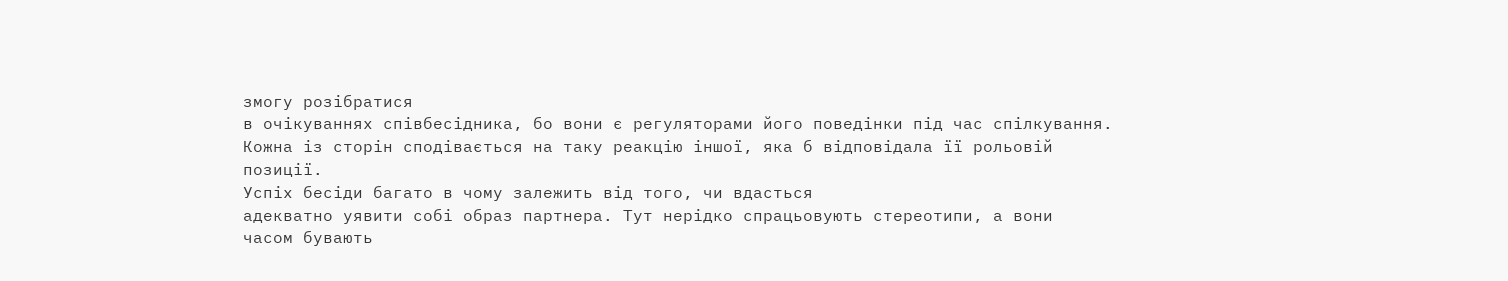змогу розібратися
в очікуваннях співбесідника, бо вони є регуляторами його поведінки під час спілкування.
Кожна із сторін сподівається на таку реакцію іншої, яка б відповідала її рольовій
позиції.
Успіх бесіди багато в чому залежить від того, чи вдасться
адекватно уявити собі образ партнера. Тут нерідко спрацьовують стереотипи, а вони
часом бувають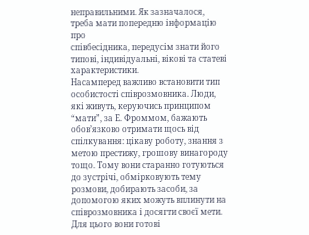неправильними. Як зазначалося, треба мати попередню інформацію про
співбесідника, передусім знати його типові, індивідуальні, вікові та статеві характеристики.
Насамперед важливо встановити тип особистості співрозмовника. Люди, які живуть, керуючись принципом “мати”, за Е. Фроммом, бажають обов’язково отримати щось від спілкування: цікаву роботу, знання з метою престижу, грошову винагороду тощо. Тому вони старанно готуються до зустрічі, обмірковують тему розмови, добирають засоби, за допомогою яких можуть вплинути на співрозмовника і досягти своєї мети. Для цього вони готові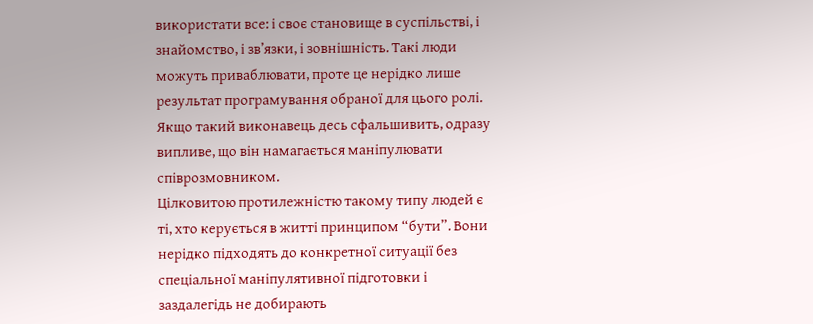використати все: і своє становище в суспільстві, і знайомство, і зв’язки, і зовнішність. Такі люди можуть приваблювати, проте це нерідко лише результат програмування обраної для цього ролі. Якщо такий виконавець десь сфальшивить, одразу випливе, що він намагається маніпулювати співрозмовником.
Цілковитою протилежністю такому типу людей є ті, хто керується в житті принципом “бути”. Вони нерідко підходять до конкретної ситуації без спеціальної маніпулятивної підготовки і заздалегідь не добирають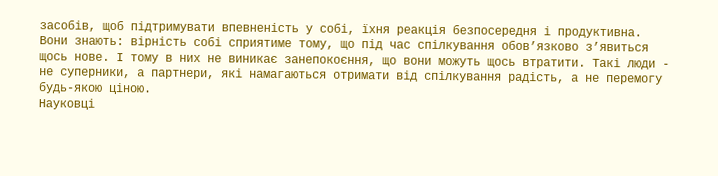засобів, щоб підтримувати впевненість у собі, їхня реакція безпосередня і продуктивна. Вони знають: вірність собі сприятиме тому, що під час спілкування обов’язково з’явиться щось нове. І тому в них не виникає занепокоєння, що вони можуть щось втратити. Такі люди - не суперники, а партнери, які намагаються отримати від спілкування радість, а не перемогу будь-якою ціною.
Науковці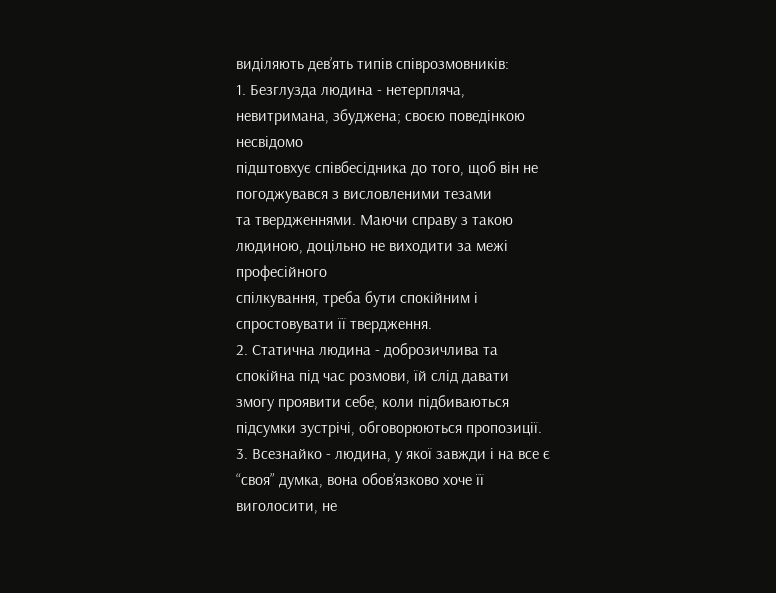виділяють дев’ять типів співрозмовників:
1. Безглузда людина - нетерпляча, невитримана, збуджена; своєю поведінкою несвідомо
підштовхує співбесідника до того, щоб він не погоджувався з висловленими тезами
та твердженнями. Маючи справу з такою людиною, доцільно не виходити за межі професійного
спілкування, треба бути спокійним і спростовувати її твердження.
2. Статична людина - доброзичлива та спокійна під час розмови, їй слід давати
змогу проявити себе, коли підбиваються підсумки зустрічі, обговорюються пропозиції.
3. Всезнайко - людина, у якої завжди і на все є “своя” думка, вона обов’язково хоче її виголосити, не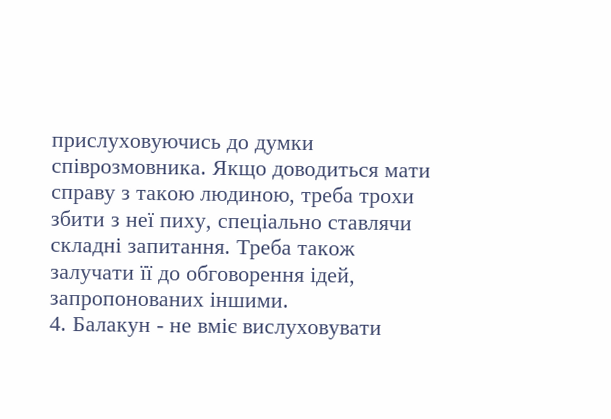прислуховуючись до думки співрозмовника. Якщо доводиться мати справу з такою людиною, треба трохи збити з неї пиху, спеціально ставлячи складні запитання. Треба також залучати її до обговорення ідей, запропонованих іншими.
4. Балакун - не вміє вислуховувати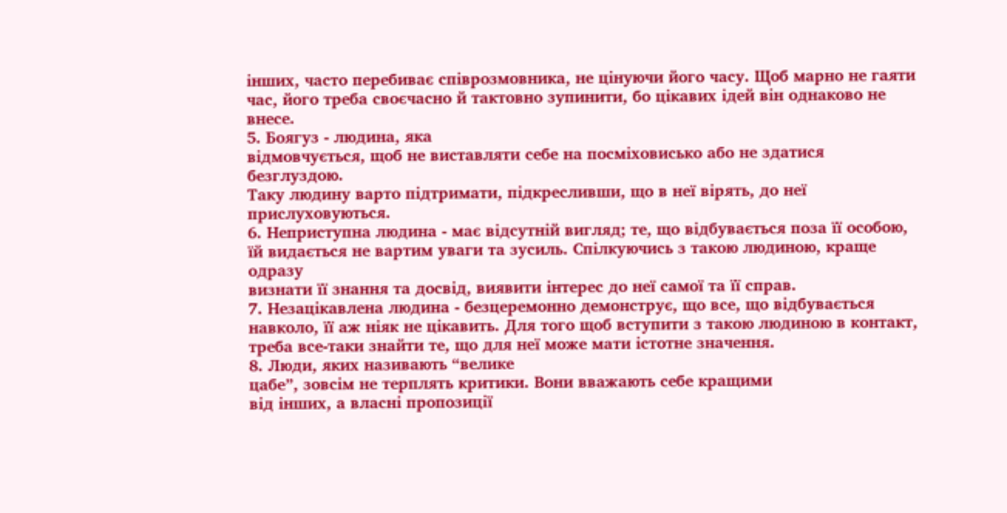інших, часто перебиває співрозмовника, не цінуючи його часу. Щоб марно не гаяти
час, його треба своєчасно й тактовно зупинити, бо цікавих ідей він однаково не внесе.
5. Боягуз - людина, яка
відмовчується, щоб не виставляти себе на посміховисько або не здатися безглуздою.
Таку людину варто підтримати, підкресливши, що в неї вірять, до неї прислуховуються.
6. Неприступна людина - має відсутній вигляд; те, що відбувається поза її особою,
їй видається не вартим уваги та зусиль. Спілкуючись з такою людиною, краще одразу
визнати її знання та досвід, виявити інтерес до неї самої та її справ.
7. Незацікавлена людина - безцеремонно демонструє, що все, що відбувається навколо, її аж ніяк не цікавить. Для того щоб вступити з такою людиною в контакт, треба все-таки знайти те, що для неї може мати істотне значення.
8. Люди, яких називають “велике
цабе”, зовсім не терплять критики. Вони вважають себе кращими
від інших, а власні пропозиції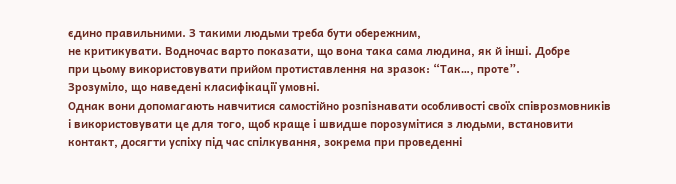єдино правильними. З такими людьми треба бути обережним,
не критикувати. Водночас варто показати, що вона така сама людина, як й інші. Добре
при цьому використовувати прийом протиставлення на зразок: “Так…, проте”.
Зрозуміло, що наведені класифікації умовні.
Однак вони допомагають навчитися самостійно розпізнавати особливості своїх співрозмовників
і використовувати це для того, щоб краще і швидше порозумітися з людьми, встановити
контакт, досягти успіху під час спілкування, зокрема при проведенні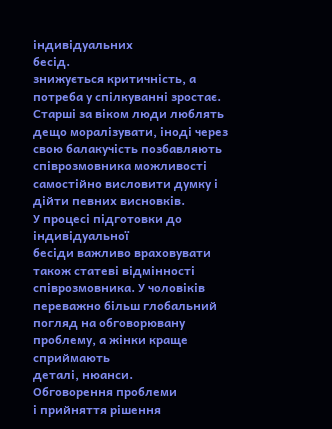індивідуальних
бесід.
знижується критичність, а потреба у спілкуванні зростає. Старші за віком люди люблять дещо моралізувати, іноді через свою балакучість позбавляють співрозмовника можливості самостійно висловити думку і дійти певних висновків.
У процесі підготовки до індивідуальної
бесіди важливо враховувати також статеві відмінності співрозмовника. У чоловіків
переважно більш глобальний погляд на обговорювану проблему, а жінки краще сприймають
деталі, нюанси.
Обговорення проблеми
і прийняття рішення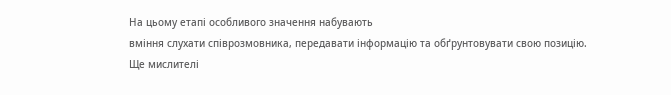На цьому етапі особливого значення набувають
вміння слухати співрозмовника, передавати інформацію та обґрунтовувати свою позицію.
Ще мислителі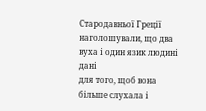Стародавньої Греції наголошували, що два вуха і один язик людині дані
для того, щоб вона більше слухала і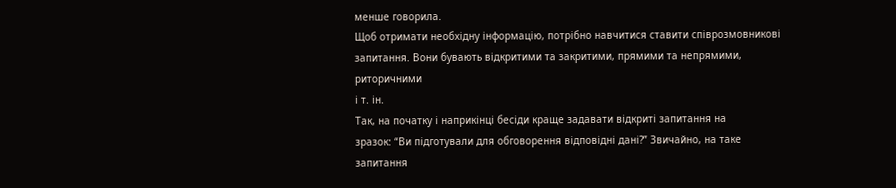менше говорила.
Щоб отримати необхідну інформацію, потрібно навчитися ставити співрозмовникові
запитання. Вони бувають відкритими та закритими, прямими та непрямими, риторичними
і т. ін.
Так, на початку і наприкінці бесіди краще задавати відкриті запитання на
зразок: “Ви підготували для обговорення відповідні дані?” Звичайно, на таке
запитання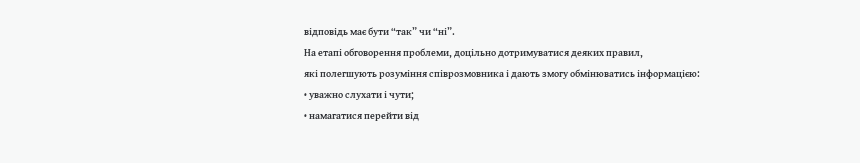відповідь має бути “так” чи “ні”.
На етапі обговорення проблеми, доцільно дотримуватися деяких правил,
які полегшують розуміння співрозмовника і дають змогу обмінюватись інформацією:
• уважно слухати і чути;
• намагатися перейти від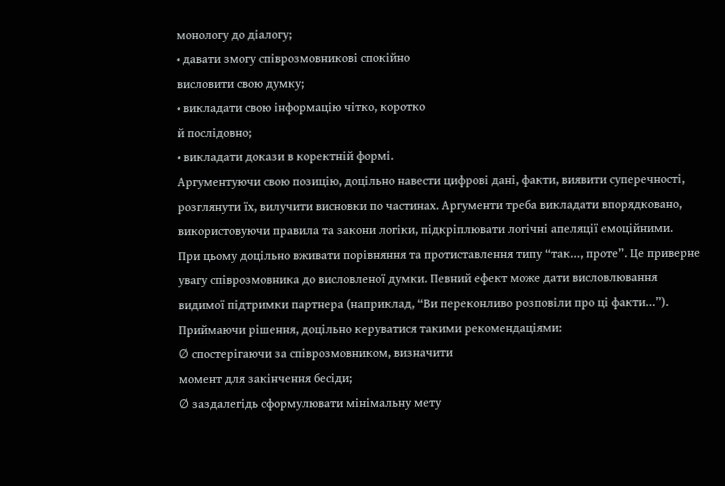монологу до діалогу;
• давати змогу співрозмовникові спокійно
висловити свою думку;
• викладати свою інформацію чітко, коротко
й послідовно;
• викладати докази в коректній формі.
Аргументуючи свою позицію, доцільно навести цифрові дані, факти, виявити суперечності,
розглянути їх, вилучити висновки по частинах. Аргументи треба викладати впорядковано,
використовуючи правила та закони логіки, підкріплювати логічні апеляції емоційними.
При цьому доцільно вживати порівняння та протиставлення типу “так…, проте”. Це приверне
увагу співрозмовника до висловленої думки. Певний ефект може дати висловлювання
видимої підтримки партнера (наприклад, “Ви переконливо розповіли про ці факти…”).
Приймаючи рішення, доцільно керуватися такими рекомендаціями:
Ø спостерігаючи за співрозмовником, визначити
момент для закінчення бесіди;
Ø заздалегідь сформулювати мінімальну мету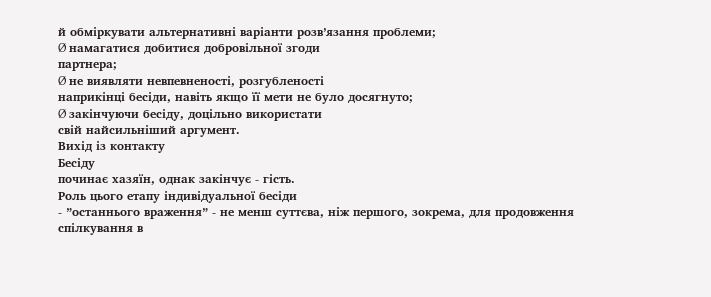й обміркувати альтернативні варіанти розв’язання проблеми;
Ø намагатися добитися добровільної згоди
партнера;
Ø не виявляти невпевненості, розгубленості
наприкінці бесіди, навіть якщо її мети не було досягнуто;
Ø закінчуючи бесіду, доцільно використати
свій найсильніший аргумент.
Вихід із контакту
Бесіду
починає хазяїн, однак закінчує - гість.
Роль цього етапу індивідуальної бесіди
- ”останнього враження” - не менш суттєва, ніж першого, зокрема, для продовження
спілкування в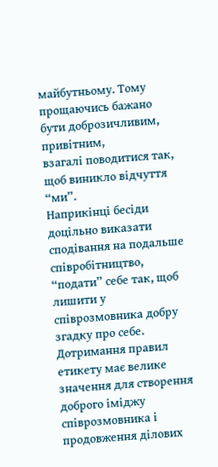майбутньому. Тому прощаючись бажано бути доброзичливим, привітним,
взагалі поводитися так, щоб виникло відчуття “ми”.
Наприкінці бесіди доцільно виказати сподівання на подальше співробітництво, “подати” себе так, щоб лишити у співрозмовника добру згадку про себе. Дотримання правил етикету має велике значення для створення доброго іміджу співрозмовника і продовження ділових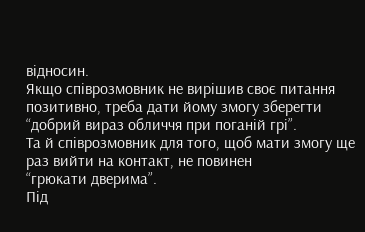відносин.
Якщо співрозмовник не вирішив своє питання
позитивно, треба дати йому змогу зберегти “добрий вираз обличчя при поганій грі”.
Та й співрозмовник для того, щоб мати змогу ще раз вийти на контакт, не повинен
“грюкати дверима”.
Під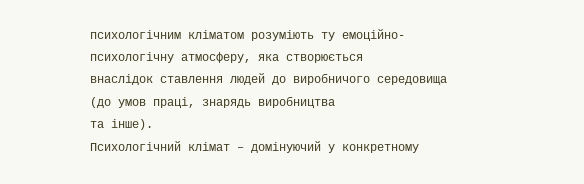психологічним кліматом розуміють ту емоційно-психологічну атмосферу, яка створюється
внаслідок ставлення людей до виробничого середовища (до умов праці, знарядь виробництва
та інше).
Психологічний клімат – домінуючий у конкретному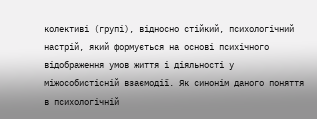колективі (групі), відносно стійкий, психологічний настрій, який формується на основі психічного відображення умов життя і діяльності у міжособистісній взаємодії. Як синонім даного поняття в психологічній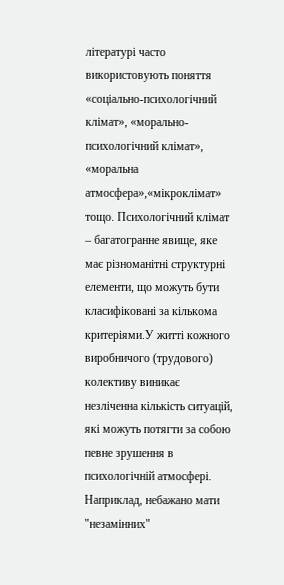літературі часто використовують поняття «соціально-психологічний клімат», «морально-психологічний клімат», «моральна атмосфера»,«мікроклімат» тощо. Психологічний клімат – багатогранне явище, яке має різноманітні структурні елементи, що можуть бути класифіковані за кількома критеріями.У житті кожного виробничого (трудового) колективу виникає незліченна кількість ситуацій, які можуть потягти за собою певне зрушення в психологічній атмосфері. Наприклад, небажано мати "незамінних"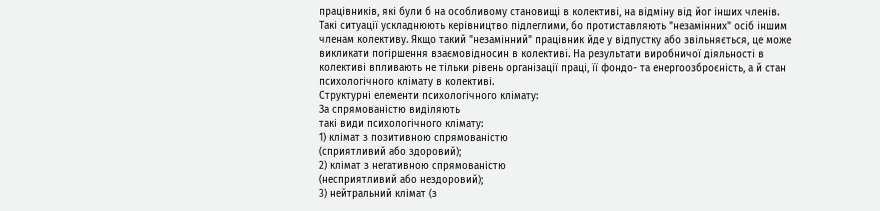працівників, які були б на особливому становищі в колективі, на відміну від йог інших членів. Такі ситуації ускладнюють керівництво підлеглими, бо протиставляють "незамінних" осіб іншим членам колективу. Якщо такий "незамінний" працівник йде у відпустку або звільняється, це може викликати погіршення взаємовідносин в колективі. На результати виробничої діяльності в колективі впливають не тільки рівень організації праці, її фондо- та енергоозброєність, а й стан психологічного клімату в колективі.
Структурні елементи психологічного клімату:
За спрямованістю виділяють
такі види психологічного клімату:
1) клімат з позитивною спрямованістю
(сприятливий або здоровий);
2) клімат з негативною спрямованістю
(несприятливий або нездоровий);
3) нейтральний клімат (з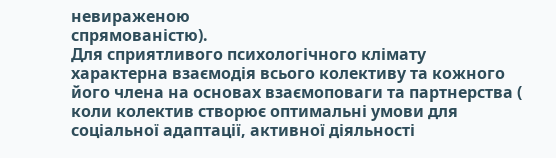невираженою
спрямованістю).
Для сприятливого психологічного клімату характерна взаємодія всього колективу та кожного його члена на основах взаємоповаги та партнерства ( коли колектив створює оптимальні умови для соціальної адаптації, активної діяльності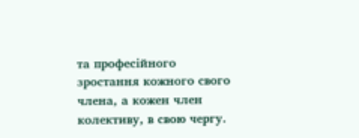та професійного зростання кожного свого члена, а кожен член колективу, в свою чергу.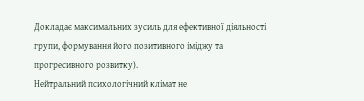Докладає максимальних зусиль для ефективної діяльності групи, формування його позитивного іміджу та прогресивного розвитку).
Нейтральний психологічний клімат не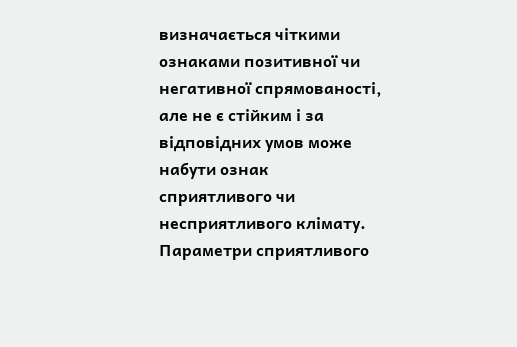визначається чіткими ознаками позитивної чи негативної спрямованості, але не є стійким і за відповідних умов може набути ознак сприятливого чи несприятливого клімату.
Параметри сприятливого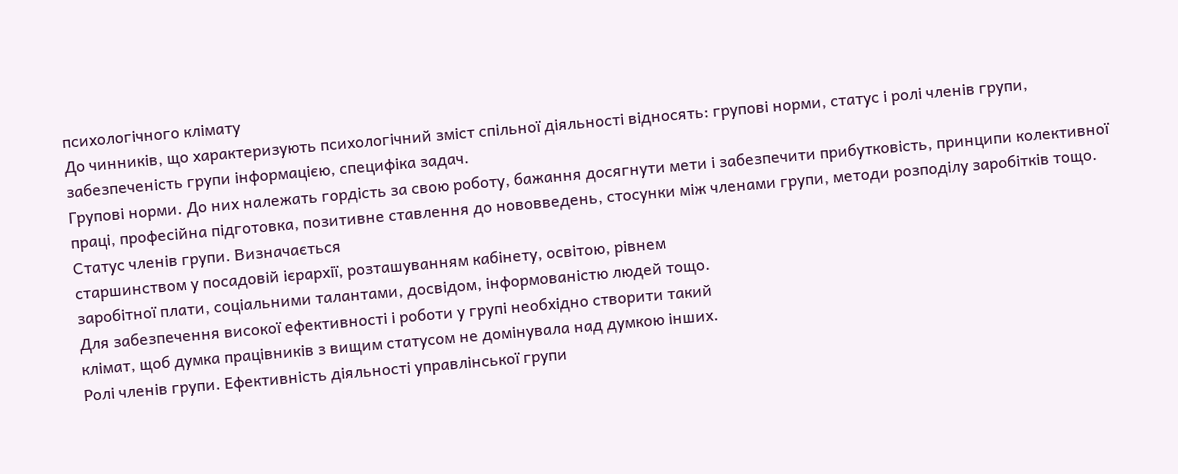психологічного клімату
До чинників, що характеризують психологічний зміст спільної діяльності відносять: групові норми, статус і ролі членів групи, забезпеченість групи інформацією, специфіка задач.
Групові норми. До них належать гордість за свою роботу, бажання досягнути мети і забезпечити прибутковість, принципи колективної праці, професійна підготовка, позитивне ставлення до нововведень, стосунки між членами групи, методи розподілу заробітків тощо.
Статус членів групи. Визначається
старшинством у посадовій ієрархії, розташуванням кабінету, освітою, рівнем
заробітної плати, соціальними талантами, досвідом, інформованістю людей тощо.
Для забезпечення високої ефективності і роботи у групі необхідно створити такий
клімат, щоб думка працівників з вищим статусом не домінувала над думкою інших.
Ролі членів групи. Ефективність діяльності управлінської групи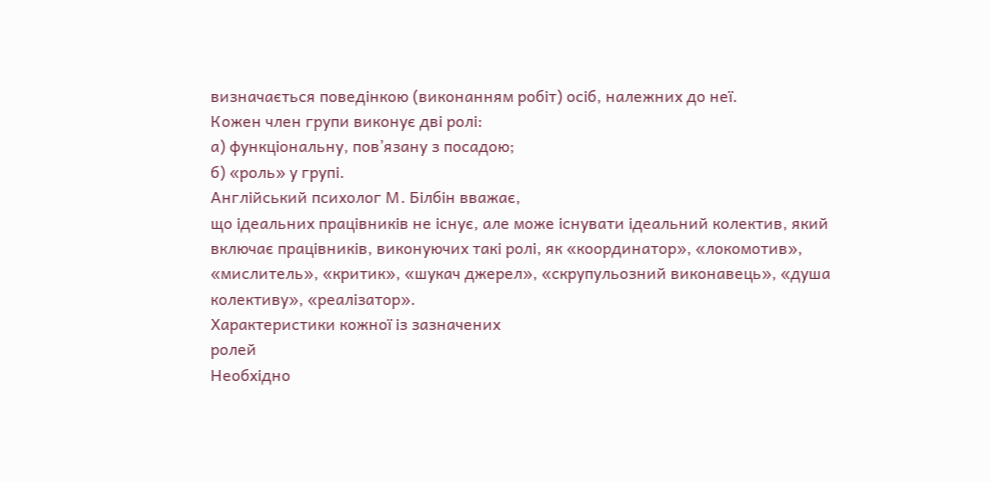визначається поведінкою (виконанням робіт) осіб, належних до неї.
Кожен член групи виконує дві ролі:
а) функціональну, пов’язану з посадою;
б) «роль» у групі.
Англійський психолог М. Білбін вважає,
що ідеальних працівників не існує, але може існувати ідеальний колектив, який
включає працівників, виконуючих такі ролі, як «координатор», «локомотив»,
«мислитель», «критик», «шукач джерел», «скрупульозний виконавець», «душа
колективу», «реалізатор».
Характеристики кожної із зазначених
ролей
Необхідно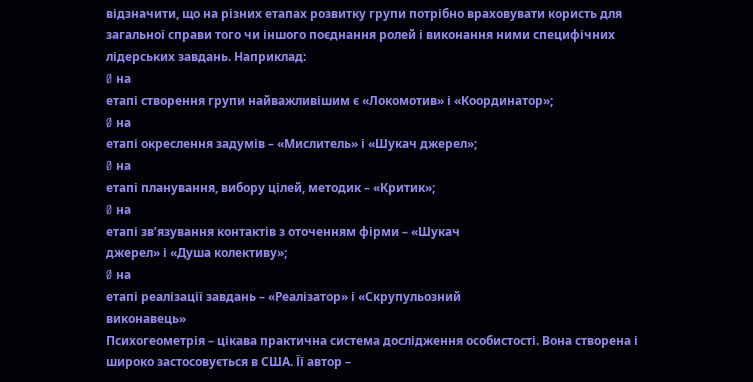відзначити, що на різних етапах розвитку групи потрібно враховувати користь для загальної справи того чи іншого поєднання ролей і виконання ними специфічних лідерських завдань. Наприклад:
Ø на
етапі створення групи найважливішим є «Локомотив» і «Координатор»;
Ø на
етапі окреслення задумів – «Мислитель» і «Шукач джерел»;
Ø на
етапі планування, вибору цілей, методик – «Критик»;
Ø на
етапі зв’язування контактів з оточенням фірми – «Шукач
джерел» і «Душа колективу»;
Ø на
етапі реалізації завдань – «Реалізатор» і «Скрупульозний
виконавець»
Психогеометрія – цікава практична система дослідження особистості. Вона створена і широко застосовується в США. Її автор –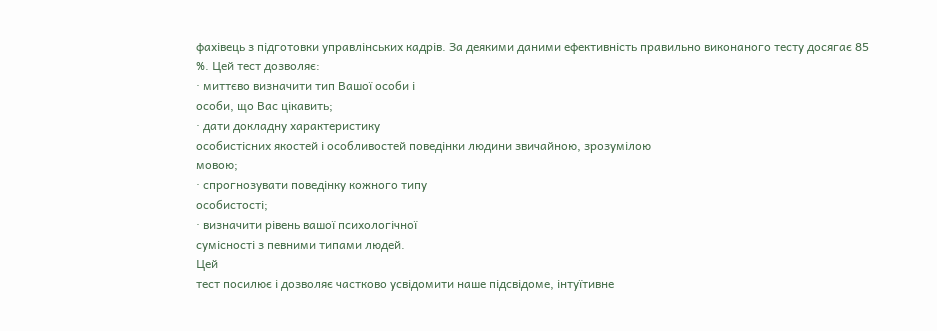фахівець з підготовки управлінських кадрів. За деякими даними ефективність правильно виконаного тесту досягає 85 %. Цей тест дозволяє:
· миттєво визначити тип Вашої особи і
особи, що Вас цікавить;
· дати докладну характеристику
особистісних якостей і особливостей поведінки людини звичайною, зрозумілою
мовою;
· спрогнозувати поведінку кожного типу
особистості;
· визначити рівень вашої психологічної
сумісності з певними типами людей.
Цей
тест посилює і дозволяє частково усвідомити наше підсвідоме, інтуїтивне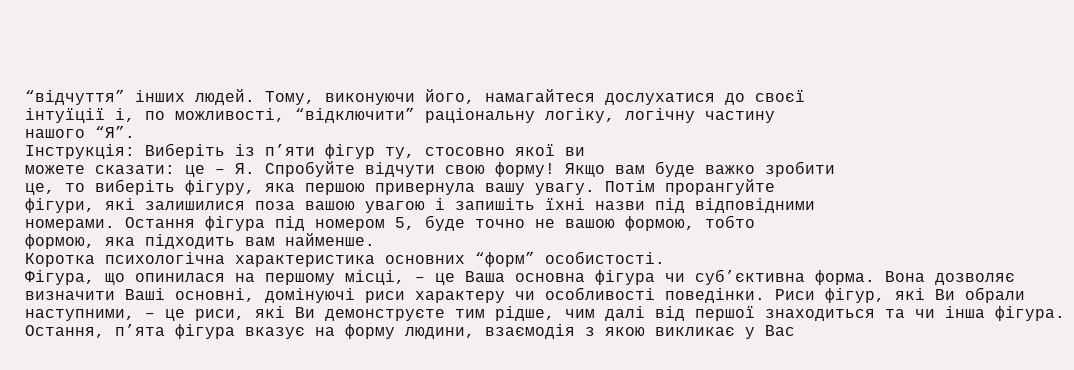“відчуття” інших людей. Тому, виконуючи його, намагайтеся дослухатися до своєї
інтуїції і, по можливості, “відключити” раціональну логіку, логічну частину
нашого “Я”.
Інструкція: Виберіть із п’яти фігур ту, стосовно якої ви
можете сказати: це – Я. Спробуйте відчути свою форму! Якщо вам буде важко зробити
це, то виберіть фігуру, яка першою привернула вашу увагу. Потім прорангуйте
фігури, які залишилися поза вашою увагою і запишіть їхні назви під відповідними
номерами. Остання фігура під номером 5, буде точно не вашою формою, тобто
формою, яка підходить вам найменше.
Коротка психологічна характеристика основних “форм” особистості.
Фігура, що опинилася на першому місці, – це Ваша основна фігура чи суб’єктивна форма. Вона дозволяє визначити Ваші основні, домінуючі риси характеру чи особливості поведінки. Риси фігур, які Ви обрали наступними, – це риси, які Ви демонструєте тим рідше, чим далі від першої знаходиться та чи інша фігура. Остання, п’ята фігура вказує на форму людини, взаємодія з якою викликає у Вас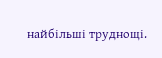найбільші труднощі.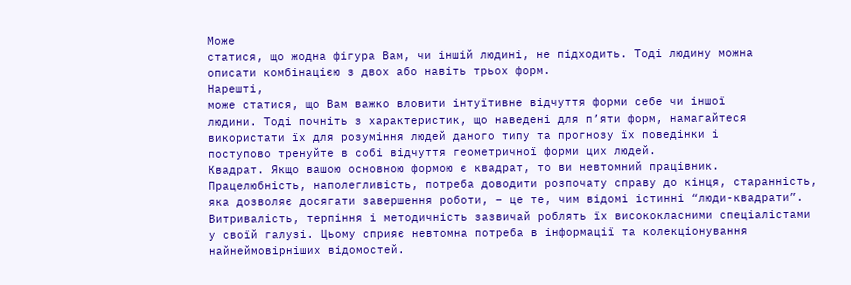Може
статися, що жодна фігура Вам, чи іншій людині, не підходить. Тоді людину можна
описати комбінацією з двох або навіть трьох форм.
Нарешті,
може статися, що Вам важко вловити інтуїтивне відчуття форми себе чи іншої
людини. Тоді почніть з характеристик, що наведені для п’яти форм, намагайтеся
використати їх для розуміння людей даного типу та прогнозу їх поведінки і
поступово тренуйте в собі відчуття геометричної форми цих людей.
Квадрат. Якщо вашою основною формою є квадрат, то ви невтомний працівник. Працелюбність, наполегливість, потреба доводити розпочату справу до кінця, старанність, яка дозволяє досягати завершення роботи, – це те, чим відомі істинні “люди-квадрати”. Витривалість, терпіння і методичність зазвичай роблять їх висококласними спеціалістами у своїй галузі. Цьому сприяє невтомна потреба в інформації та колекціонування найнеймовірніших відомостей.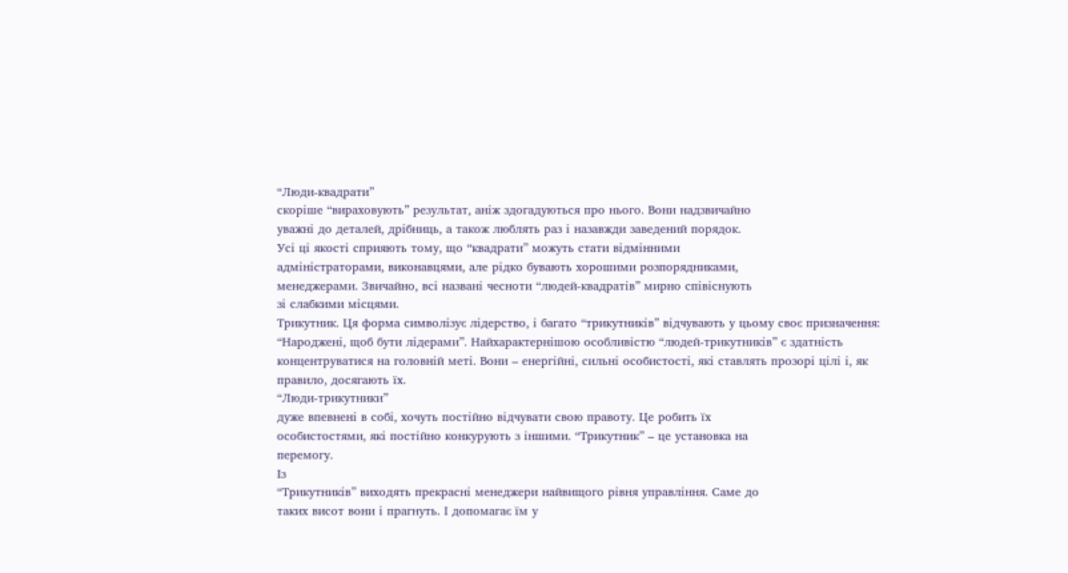“Люди-квадрати”
скоріше “вираховують” результат, аніж здогадуються про нього. Вони надзвичайно
уважні до деталей, дрібниць, а також люблять раз і назавжди заведений порядок.
Усі ці якості сприяють тому, що “квадрати” можуть стати відмінними
адміністраторами, виконавцями, але рідко бувають хорошими розпорядниками,
менеджерами. Звичайно, всі названі чесноти “людей-квадратів” мирно співіснують
зі слабкими місцями.
Трикутник. Ця форма символізує лідерство, і багато “трикутників” відчувають у цьому своє призначення: “Народжені, щоб бути лідерами”. Найхарактернішою особливістю “людей-трикутників” є здатність концентруватися на головній меті. Вони – енергійні, сильні особистості, які ставлять прозорі цілі і, як правило, досягають їх.
“Люди-трикутники”
дуже впевнені в собі, хочуть постійно відчувати свою правоту. Це робить їх
особистостями, які постійно конкурують з іншими. “Трикутник” – це установка на
перемогу.
Із
“Трикутників” виходять прекрасні менеджери найвищого рівня управління. Саме до
таких висот вони і прагнуть. І допомагає їм у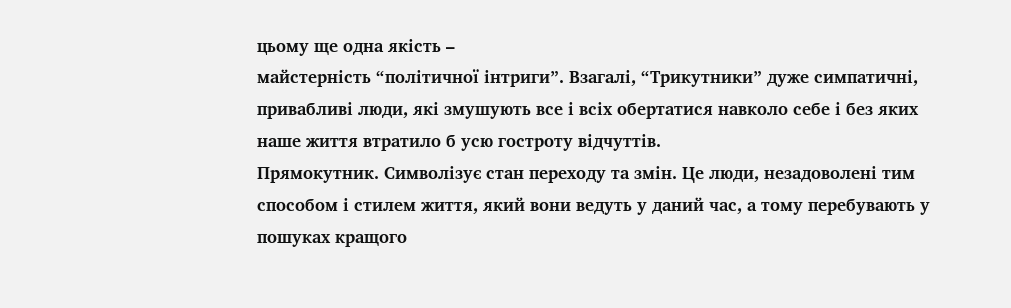цьому ще одна якість –
майстерність “політичної інтриги”. Взагалі, “Трикутники” дуже симпатичні,
привабливі люди, які змушують все і всіх обертатися навколо себе і без яких
наше життя втратило б усю гостроту відчуттів.
Прямокутник. Символізує стан переходу та змін. Це люди, незадоволені тим способом і стилем життя, який вони ведуть у даний час, а тому перебувають у пошуках кращого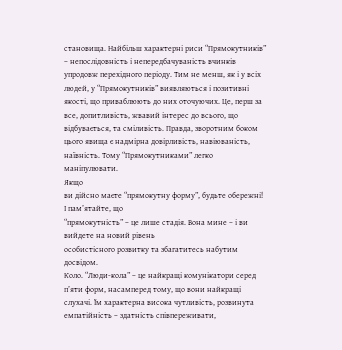становища. Найбільш характерні риси “Прямокутників” – непослідовність і непередбачуваність вчинків упродовж перехідного періоду. Тим не менш, як і у всіх людей, у “Прямокутників” виявляються і позитивні якості, що приваблюють до них оточуючих. Це, перш за все, допитливість, жвавий інтерес до всього, що відбувається, та сміливість. Правда, зворотним боком цього явища є надмірна довірливість, навіюваність, наївність. Тому “Прямокутниками” легко маніпулювати.
Якщо
ви дійсно маєте “прямокутну форму”, будьте обережні! І пам’ятайте, що
“прямокутність” – це лише стадія. Вона мине – і ви вийдете на новий рівень
особистісного розвитку та збагатитесь набутим досвідом.
Коло. “Люди-кола” – це найкращі комунікатори серед п’яти форм, насамперед тому, що вони найкращі слухачі. Їм характерна висока чутливість, розвинута емпатійність – здатність співпереживати,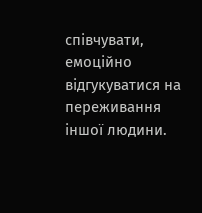співчувати, емоційно відгукуватися на переживання іншої людини.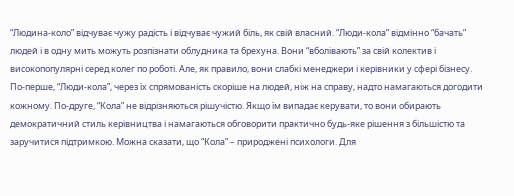“Людина-коло” відчуває чужу радість і відчуває чужий біль, як свій власний. “Люди-кола” відмінно “бачать” людей і в одну мить можуть розпізнати облудника та брехуна. Вони “вболівають” за свій колектив і високопопулярні серед колег по роботі. Але, як правило, вони слабкі менеджери і керівники у сфері бізнесу.
По-перше, “Люди-кола”, через їх спрямованість скоріше на людей, ніж на справу, надто намагаються догодити кожному. По-друге, “Кола” не відрізняються рішучістю. Якщо їм випадає керувати, то вони обирають демократичний стиль керівництва і намагаються обговорити практично будь-яке рішення з більшістю та заручитися підтримкою. Можна сказати, що “Кола” – природжені психологи. Для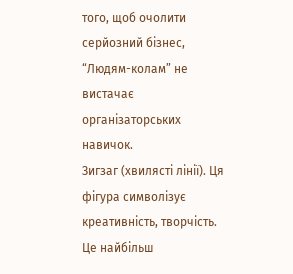того, щоб очолити серйозний бізнес, “Людям-колам” не вистачає організаторських навичок.
Зигзаг (хвилясті лінії). Ця фігура символізує креативність, творчість. Це найбільш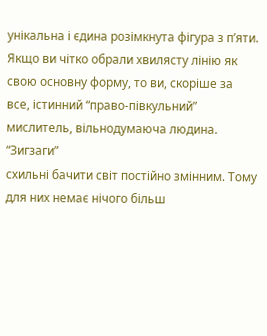унікальна і єдина розімкнута фігура з п’яти. Якщо ви чітко обрали хвилясту лінію як свою основну форму, то ви, скоріше за все, істинний “право-півкульний” мислитель, вільнодумаюча людина.
“Зигзаги”
схильні бачити світ постійно змінним. Тому для них немає нічого більш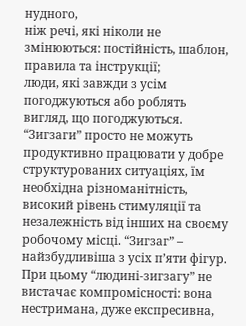нудного,
ніж речі, які ніколи не змінюються: постійність, шаблон, правила та інструкції;
люди, які завжди з усім погоджуються або роблять вигляд, що погоджуються.
“Зигзаги” просто не можуть продуктивно працювати у добре структурованих ситуаціях, їм необхідна різноманітність, високий рівень стимуляції та незалежність від інших на своєму робочому місці. “Зигзаг” – найзбудливіша з усіх п’яти фігур. При цьому “людині-зигзагу” не вистачає компромісності: вона нестримана, дуже експресивна,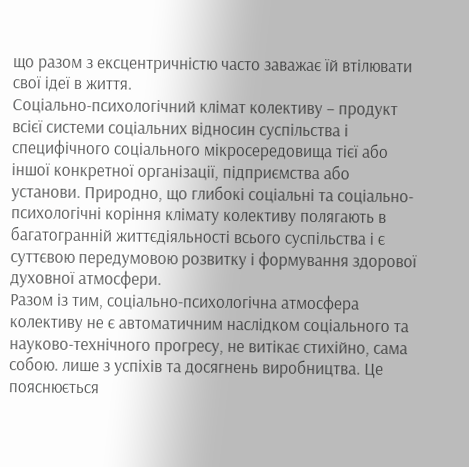що разом з ексцентричністю часто заважає їй втілювати свої ідеї в життя.
Соціально-психологічний клімат колективу – продукт всієї системи соціальних відносин суспільства і специфічного соціального мікросередовища тієї або іншої конкретної організації, підприємства або установи. Природно, що глибокі соціальні та соціально-психологічні коріння клімату колективу полягають в багатогранній життєдіяльності всього суспільства і є суттєвою передумовою розвитку і формування здорової духовної атмосфери.
Разом із тим, соціально-психологічна атмосфера колективу не є автоматичним наслідком соціального та науково-технічного прогресу, не витікає стихійно, сама собою. лише з успіхів та досягнень виробництва. Це пояснюється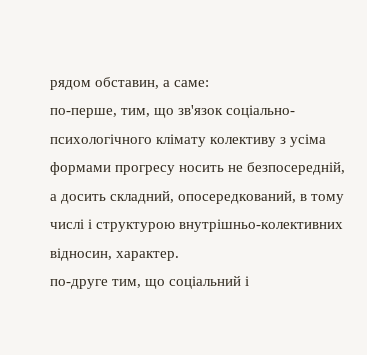рядом обставин, а саме:
по-перше, тим, що зв'язок соціально-психологічного клімату колективу з усіма формами прогресу носить не безпосередній, а досить складний, опосередкований, в тому числі і структурою внутрішньо-колективних відносин, характер.
по-друге тим, що соціальний і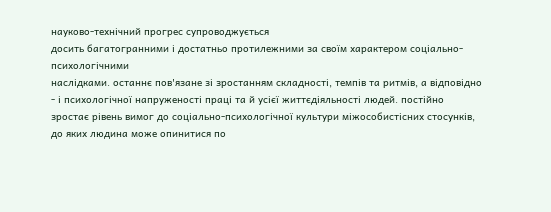науково-технічний прогрес супроводжується
досить багатогранними і достатньо протилежними за своїм характером соціально-психологічними
наслідками. останнє пов'язане зі зростанням складності, темпів та ритмів, а відповідно
- і психологічної напруженості праці та й усієї життєдіяльності людей. постійно
зростає рівень вимог до соціально-психологічної культури міжособистісних стосунків,
до яких людина може опинитися по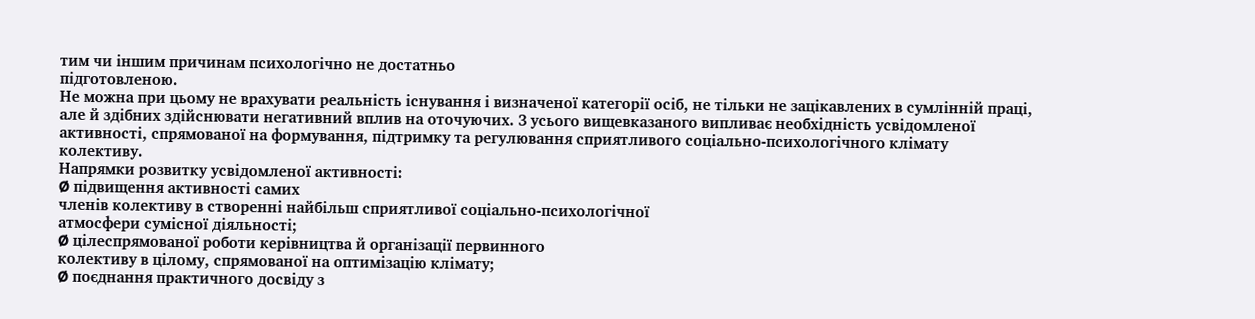тим чи іншим причинам психологічно не достатньо
підготовленою.
Не можна при цьому не врахувати реальність існування і визначеної категорії осіб, не тільки не зацікавлених в сумлінній праці, але й здібних здійснювати негативний вплив на оточуючих. З усього вищевказаного випливає необхідність усвідомленої активності, спрямованої на формування, підтримку та регулювання сприятливого соціально-психологічного клімату колективу.
Напрямки розвитку усвідомленої активності:
Ø підвищення активності самих
членів колективу в створенні найбільш сприятливої соціально-психологічної
атмосфери сумісної діяльності;
Ø цілеспрямованої роботи керівництва й організації первинного
колективу в цілому, спрямованої на оптимізацію клімату;
Ø поєднання практичного досвіду з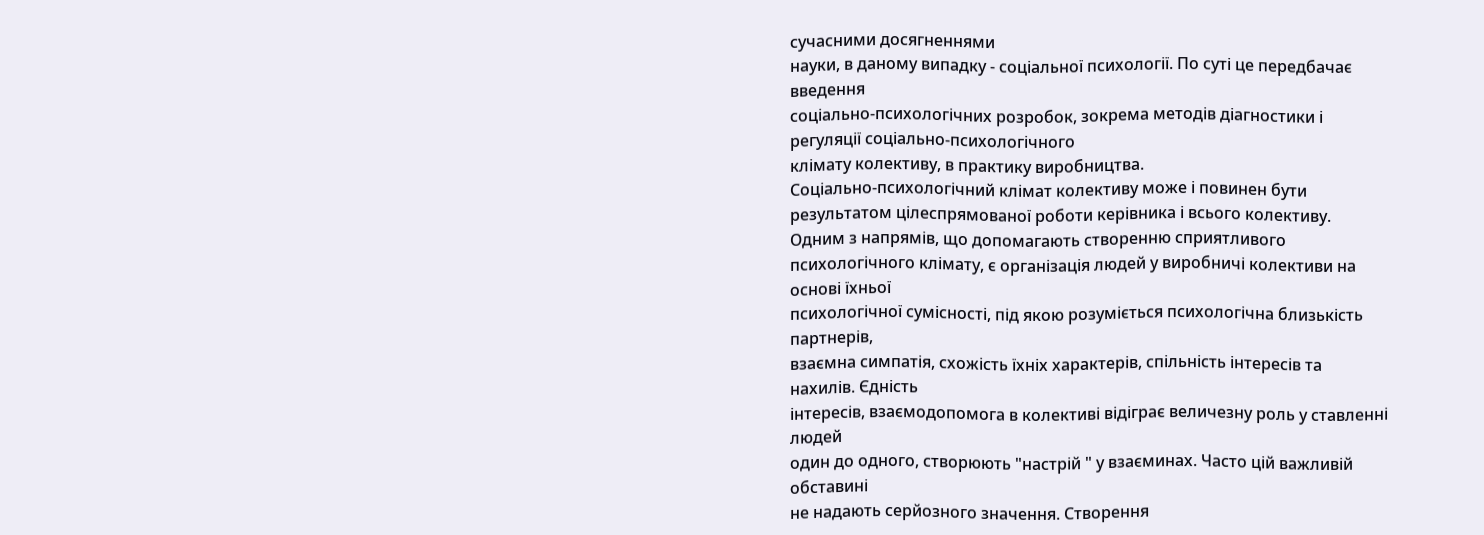сучасними досягненнями
науки, в даному випадку - соціальної психології. По суті це передбачає введення
соціально-психологічних розробок, зокрема методів діагностики і регуляції соціально-психологічного
клімату колективу, в практику виробництва.
Соціально-психологічний клімат колективу може і повинен бути результатом цілеспрямованої роботи керівника і всього колективу.
Одним з напрямів, що допомагають створенню сприятливого
психологічного клімату, є організація людей у виробничі колективи на основі їхньої
психологічної сумісності, під якою розуміється психологічна близькість партнерів,
взаємна симпатія, схожість їхніх характерів, спільність інтересів та нахилів. Єдність
інтересів, взаємодопомога в колективі відіграє величезну роль у ставленні людей
один до одного, створюють "настрій " у взаєминах. Часто цій важливій обставині
не надають серйозного значення. Створення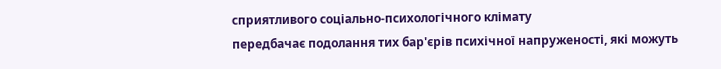сприятливого соціально-психологічного клімату
передбачає подолання тих бар'єрів психічної напруженості, які можуть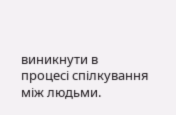виникнути в
процесі спілкування між людьми.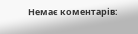Немає коментарів: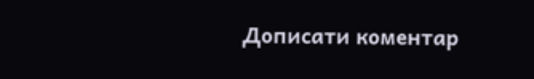Дописати коментар